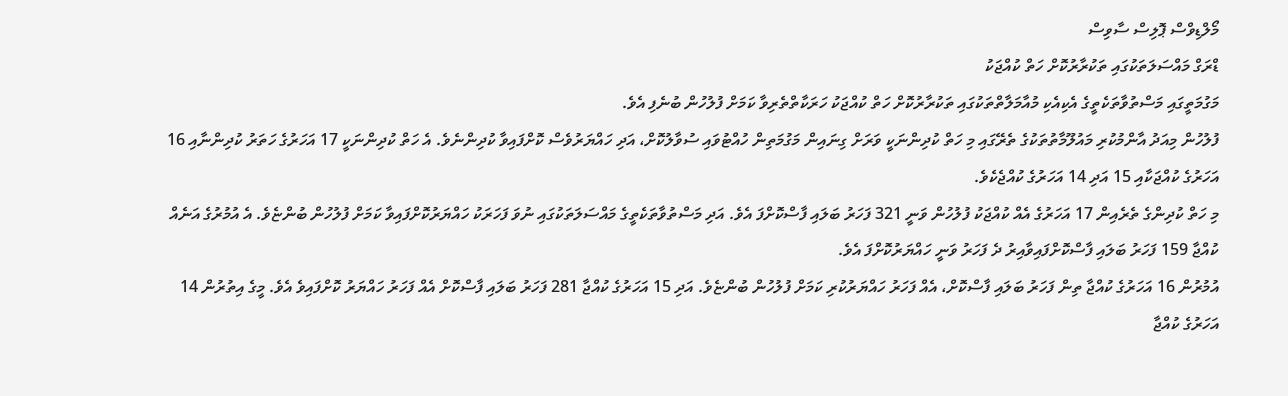މޯލްޑިވްސް ޕޮލިސް ސާވިސް
ޑްރަގް މައްސަލަތަކުގައި ތަކުރާރުކޮށް ހަތް ކުއްޖަކު
މަގުމަތީގައި މަސްތުވާތަކެތީގެ އެކިއެކި މުއާމަލާތްތަކުގައި ތަކުރާރުކޮށް ހަތް ކުއްޖަކު ހަރަކާތްތެރިވާ ކަމަށް ފުލުހުން ބުނެފި އެވެ.
ފުލުހުން މިއަދު އާންމުކުރި މައުލޫމާތުތަކުގެ ތެރޭގައި މި ހަތް ކުދިންނަކީ ވަރަށް ގިނައިން މަގުމަތިން ހުއްޓުވައި ސުވާލުކޮށް، އަދި ހައްޔަރުވެސް ކޮށްފައިވާ ކުދިންނެވެ. އެ ހަތް ކުދިންނަކީ 17 އަހަރުގެ ހަތަރު ކުދިންނާއި 16 އަހަރުގެ ކުއްޖަކާއި 15 އަދި 14 އަހަރުގެ ކުއްޖެކެވެ.
މި ހަތް ކުދިންގެ ތެރެއިން 17 އަހަރުގެ އެއް ކުއްޖަކު ފުލުހުން ވަނީ 321 ފަހަރު ބަލައި ފާސްކޮށްފަ އެވެ. އަދި މަސްތުވާތަކެތީގެ މައްސަލަތަކުގައި ނުވަ ފަހަރަކު ހައްޔަރުކޮށްފައިވާ ކަމަށް ފުލުހުން ބުންޏެވެ. އެ އުމުރުގެ އަނެއް ކުއްޖާ 159 ފަހަރު ބަލައި ފާސްކޮށްފައިވާއިރު ދެ ފަހަރު ވަނީ ހައްޔަރުކޮށްފަ އެވެ.
އުމުރުން 16 އަހަރުގެ ކުއްޖާ ތިން ފަހަރު ބަލައި ފާސްކޮށް، އެއް ފަހަރު ހައްޔަރުކުރި ކަމަށް ފުލުހުން ބުންޏެވެ. އަދި 15 އަހަރުގެ ކުއްޖާ 281 ފަހަރު ބަލައި ފާސްކޮށް އެއް ފަހަރު ހައްޔަރު ކޮށްފައިވެ އެވެ. މީގެ އިތުރުން 14 އަހަރުގެ ކުއްޖާ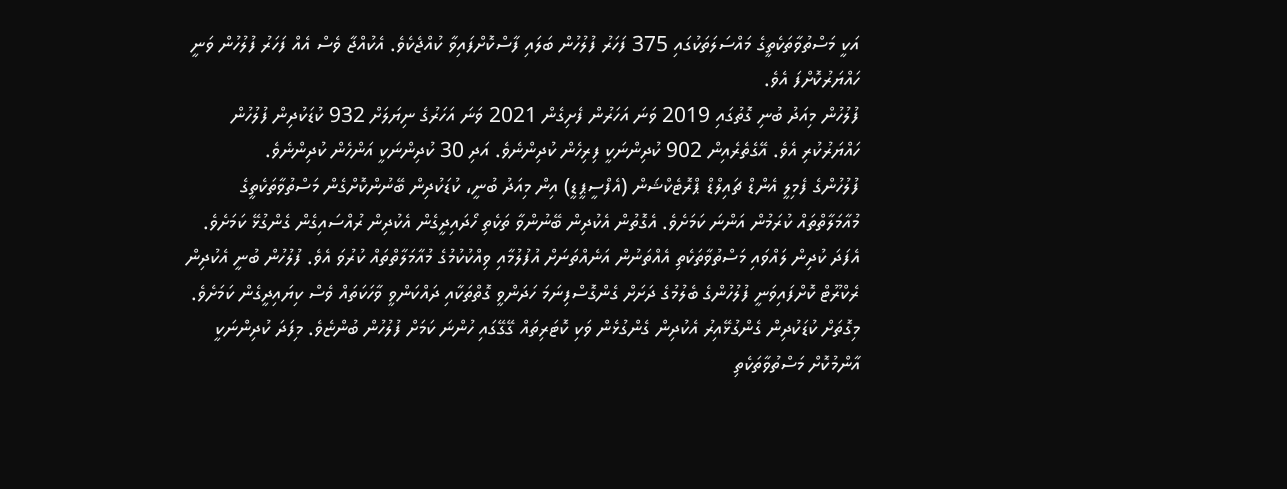އަކީ މަސްތުވާތަކެތީގެ މައްސަލަތަކުގައި 375 ފަހަރު ފުލުހުން ބަލައި ފާސްކޮށްފައިވާ ކުއްޖެކެވެ. އެކުއްޖާ ވެސް އެއް ފަހަރު ފުލުހުން ވަނީ ހައްޔަރުކޮށްފަ އެވެ.
ފުލުހުން މިއަދު ބުނި ގޮތުގައި 2019 ވަނަ އަހަރުން ފެށިގެން 2021 ވަނަ އަހަރުގެ ނިޔަލަށް 932 ކުޑަކުދިން ފުލުހުން ހައްޔަރުކުރި އެވެ. އޭގެތެރެއިން 902 ކުދިންނަކީ ފިރިހެން ކުދިންނެވެ. އަދި 30 ކުދިންނަކީ އަންހެން ކުދިންނެވެ.
ފުލުހުންގެ ފެމިލީ އެންޑް ޗައިލްޑް ޕްރޮޓެކްޝަން (އެފްސީޕީޑީ) އިން މިއަދު ބުނީ، ކުޑަކުދިން ބޭނުންކޮށްގެން މަސްތުވާތަކެތީގެ މުއާމަލާތްތައް ކުރަމުން އަންނަ ކަމަށެވެ. އެގޮތުން އެކުދިން ބޭނުންވާ ތަކެތި ހޯދައިދީގެން އެކުދިން ރުއްސައިގެން ގެންގުޅޭ ކަމަށެވެ.
އެފަދަ ކުދިން ލައްވައި މަސްތުވާތަކެތި އެއްތަނުން އަނެއްތަނަށް އުފުލުމާއި ވިއްކުކުމުގެ މުއާމަލާތްތައް ކުރުވަ އެވެ. ފުލުހުން ބުނީ އެކުދިން ރެކްރޫޓް ކޮށްފައިވަނީ ފުލުހުންގެ ބެލުމުގެ ދަށަށް ގެންގޮސްފިނަމަ ހަދަންވީ ގޮތްތަކާއި ދައްކަންވީ ވާހަކަތައް ވެސް ކިޔައިދީގެން ކަމަށެވެ.
މިގޮތަށް ކުޑަކުދިން ގެންގުޅޭއިރު އެކުދިން ގެންގުޅެން ވަކި ކޮޓަރިތައް ގޭގޭގައި ހުންނަ ކަމަށް ފުލުހުން ބުންޏެވެ. މިފަދަ ކުދިންނަކީ އާންމުކޮށް މަސްތުވާތަކެތި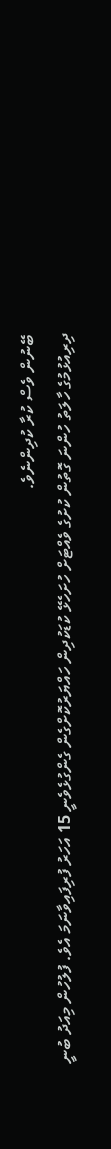ބޭނުން ވެސް ކުރާ ކުދިންނެވެ.
ދިރިއުޅުމުގެ ހާލަތު ހުންނަ ގޮތުން ކުށުގެ ވެއްޓަށް ހުށަހެޅޭ ކުޑަކުދިން ހައްޔަރުކޮށްގެން ގެންގުޅެވެނީ 15 އަހަރު ފުރިފައިވާނަމަ އެވެ. ފުލުހުން މިއަދު ބުނީ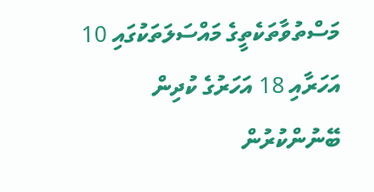މަސްތުވާތަކެތީގެ މައްސަލަތަކުގައި 10 އަހަރާއި 18 އަހަރުގެ ކުދިން ބޭނުންކުރުން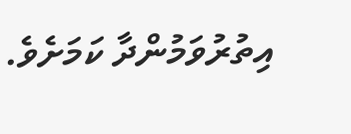އިތުރުވަމުންދާ ކަމަށެވެ.